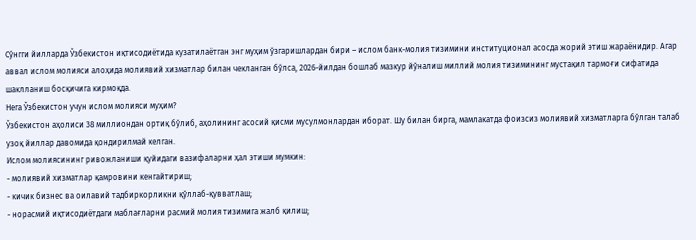Сўнгги йилларда Ўзбекистон иқтисодиётида кузатилаётган энг муҳим ўзгаришлардан бири – ислом банк-молия тизимини институционал асосда жорий этиш жараёнидир. Агар аввал ислом молияси алоҳида молиявий хизматлар билан чекланган бўлса, 2026-йилдан бошлаб мазкур йўналиш миллий молия тизимининг мустақил тармоғи сифатида шаклланиш босқичига кирмоқда.
Нега Ўзбекистон учун ислом молияси муҳим?
Ўзбекистон аҳолиси 38 миллиондан ортиқ бўлиб, аҳолининг асосий қисми мусулмонлардан иборат. Шу билан бирга, мамлакатда фоизсиз молиявий хизматларга бўлган талаб узоқ йиллар давомида қондирилмай келган.
Ислом молиясининг ривожланиши қуйидаги вазифаларни ҳал этиши мумкин:
- молиявий хизматлар қамровини кенгайтириш;
- кичик бизнес ва оилавий тадбиркорликни қўллаб-қувватлаш;
- норасмий иқтисодиётдаги маблағларни расмий молия тизимига жалб қилиш;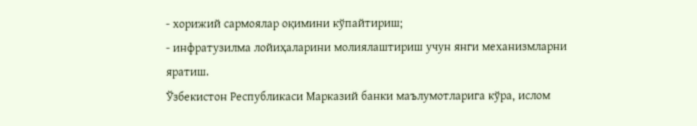- хорижий сармоялар оқимини кўпайтириш;
- инфратузилма лойиҳаларини молиялаштириш учун янги механизмларни яратиш.
Ўзбекистон Республикаси Марказий банки маълумотларига кўра, ислом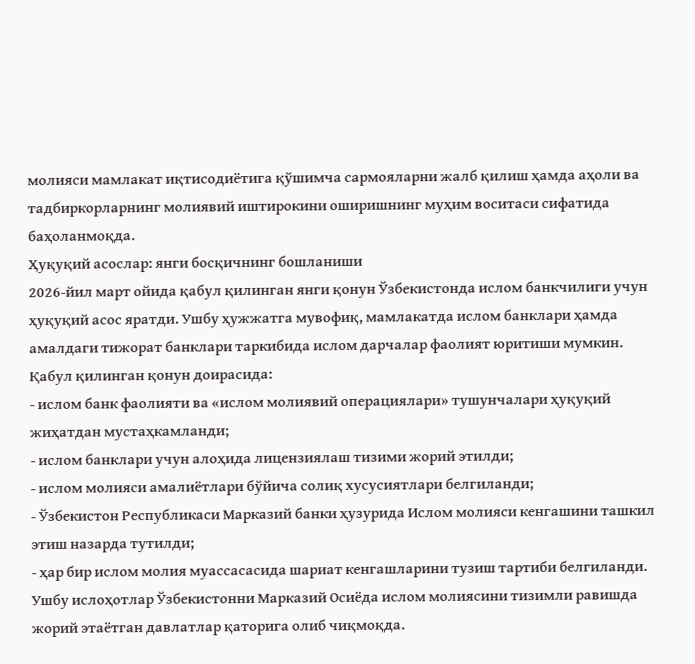молияси мамлакат иқтисодиётига қўшимча сармояларни жалб қилиш ҳамда аҳоли ва тадбиркорларнинг молиявий иштирокини оширишнинг муҳим воситаси сифатида баҳоланмоқда.
Ҳуқуқий асослар: янги босқичнинг бошланиши
2026-йил март ойида қабул қилинган янги қонун Ўзбекистонда ислом банкчилиги учун ҳуқуқий асос яратди. Ушбу ҳужжатга мувофиқ, мамлакатда ислом банклари ҳамда амалдаги тижорат банклари таркибида ислом дарчалар фаолият юритиши мумкин.
Қабул қилинган қонун доирасида:
- ислом банк фаолияти ва «ислом молиявий операциялари» тушунчалари ҳуқуқий жиҳатдан мустаҳкамланди;
- ислом банклари учун алоҳида лицензиялаш тизими жорий этилди;
- ислом молияси амалиётлари бўйича солиқ хусусиятлари белгиланди;
- Ўзбекистон Республикаси Марказий банки ҳузурида Ислом молияси кенгашини ташкил этиш назарда тутилди;
- ҳар бир ислом молия муассасасида шариат кенгашларини тузиш тартиби белгиланди.
Ушбу ислоҳотлар Ўзбекистонни Марказий Осиёда ислом молиясини тизимли равишда жорий этаётган давлатлар қаторига олиб чиқмоқда.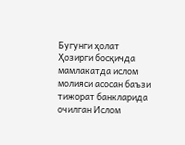Бугунги ҳолат
Ҳозирги босқичда мамлакатда ислом молияси асосан баъзи тижорат банкларида очилган Ислом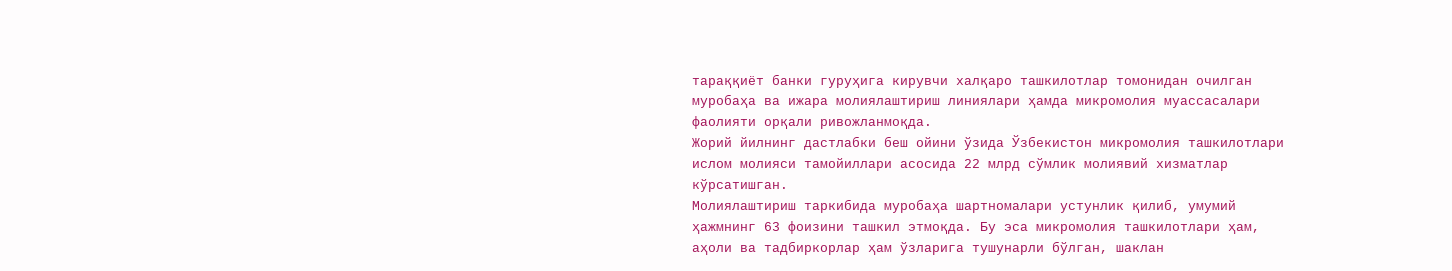тараққиёт банки гуруҳига кирувчи халқаро ташкилотлар томонидан очилган муробаҳа ва ижара молиялаштириш линиялари ҳамда микромолия муассасалари фаолияти орқали ривожланмоқда.
Жорий йилнинг дастлабки беш ойини ўзида Ўзбекистон микромолия ташкилотлари ислом молияси тамойиллари асосида 22 млрд сўмлик молиявий хизматлар кўрсатишган.
Молиялаштириш таркибида муробаҳа шартномалари устунлик қилиб, умумий ҳажмнинг 63 фоизини ташкил этмоқда. Бу эса микромолия ташкилотлари ҳам, аҳоли ва тадбиркорлар ҳам ўзларига тушунарли бўлган, шаклан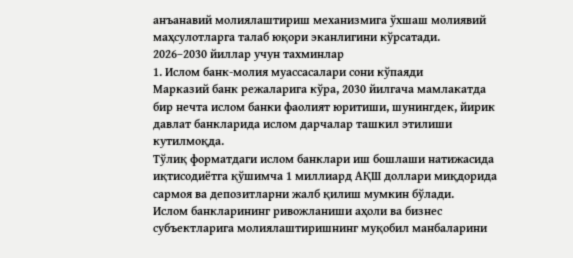анъанавий молиялаштириш механизмига ўхшаш молиявий маҳсулотларга талаб юқори эканлигини кўрсатади.
2026–2030 йиллар учун тахминлар
1. Ислом банк-молия муассасалари сони кўпаяди
Марказий банк режаларига кўра, 2030 йилгача мамлакатда бир нечта ислом банки фаолият юритиши, шунингдек, йирик давлат банкларида ислом дарчалар ташкил этилиши кутилмоқда.
Тўлиқ форматдаги ислом банклари иш бошлаши натижасида иқтисодиётга қўшимча 1 миллиард АҚШ доллари миқдорида сармоя ва депозитларни жалб қилиш мумкин бўлади.
Ислом банкларининг ривожланиши аҳоли ва бизнес субъектларига молиялаштиришнинг муқобил манбаларини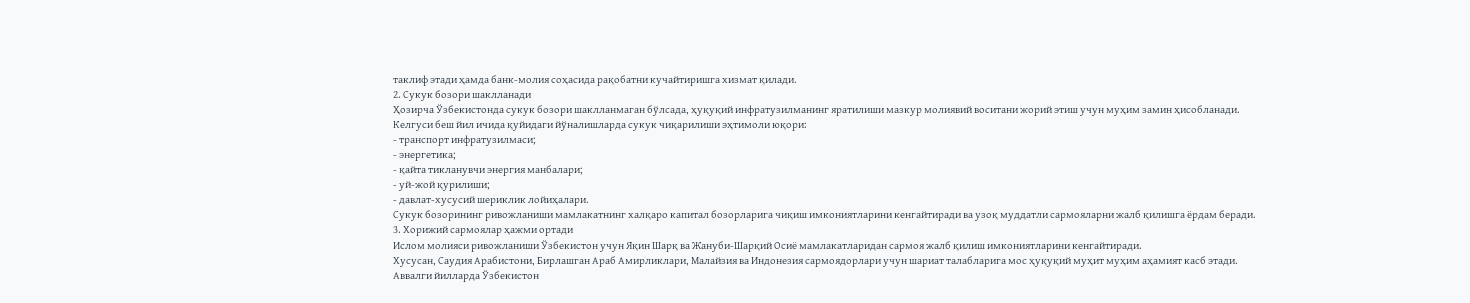таклиф этади ҳамда банк-молия соҳасида рақобатни кучайтиришга хизмат қилади.
2. Сукук бозори шаклланади
Ҳозирча Ўзбекистонда сукук бозори шаклланмаган бўлсада, ҳуқуқий инфратузилманинг яратилиши мазкур молиявий воситани жорий этиш учун муҳим замин ҳисобланади.
Келгуси беш йил ичида қуйидаги йўналишларда сукук чиқарилиши эҳтимоли юқори:
- транспорт инфратузилмаси;
- энергетика;
- қайта тикланувчи энергия манбалари;
- уй-жой қурилиши;
- давлат-хусусий шериклик лойиҳалари.
Сукук бозорининг ривожланиши мамлакатнинг халқаро капитал бозорларига чиқиш имкониятларини кенгайтиради ва узоқ муддатли сармояларни жалб қилишга ёрдам беради.
3. Хорижий сармоялар ҳажми ортади
Ислом молияси ривожланиши Ўзбекистон учун Яқин Шарқ ва Жануби-Шарқий Осиё мамлакатларидан сармоя жалб қилиш имкониятларини кенгайтиради.
Хусусан, Саудия Арабистони, Бирлашган Араб Амирликлари, Малайзия ва Индонезия сармоядорлари учун шариат талабларига мос ҳуқуқий муҳит муҳим аҳамият касб этади.
Аввалги йилларда Ўзбекистон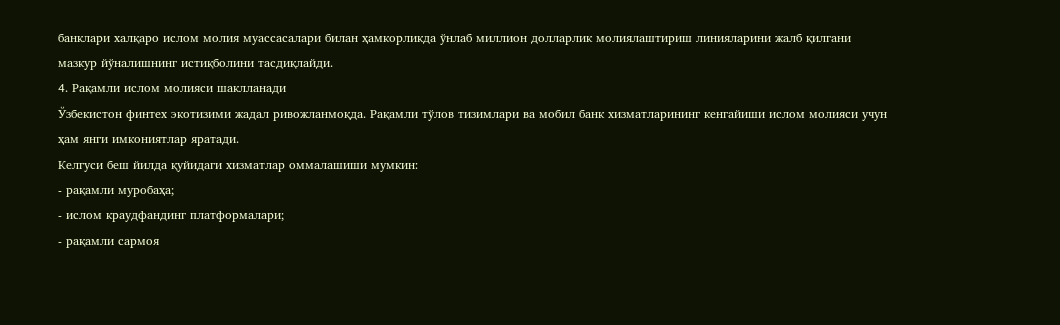банклари халқаро ислом молия муассасалари билан ҳамкорликда ўнлаб миллион долларлик молиялаштириш линияларини жалб қилгани мазкур йўналишнинг истиқболини тасдиқлайди.
4. Рақамли ислом молияси шаклланади
Ўзбекистон финтех экотизими жадал ривожланмоқда. Рақамли тўлов тизимлари ва мобил банк хизматларининг кенгайиши ислом молияси учун ҳам янги имкониятлар яратади.
Келгуси беш йилда қуйидаги хизматлар оммалашиши мумкин:
- рақамли муробаҳа;
- ислом краудфандинг платформалари;
- рақамли сармоя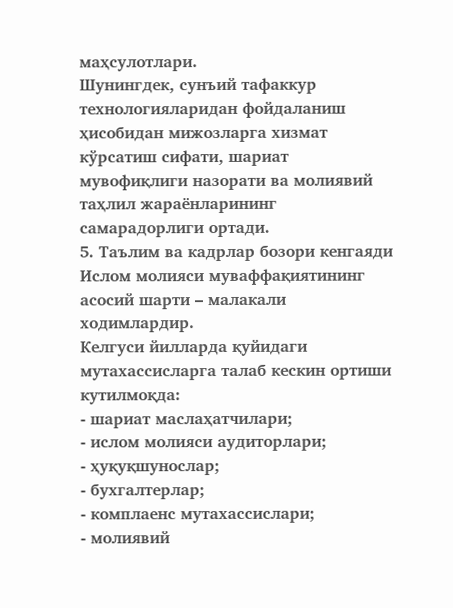маҳсулотлари.
Шунингдек, сунъий тафаккур технологияларидан фойдаланиш ҳисобидан мижозларга хизмат кўрсатиш сифати, шариат мувофиқлиги назорати ва молиявий таҳлил жараёнларининг самарадорлиги ортади.
5. Таълим ва кадрлар бозори кенгаяди
Ислом молияси муваффақиятининг асосий шарти – малакали ходимлардир.
Келгуси йилларда қуйидаги мутахассисларга талаб кескин ортиши кутилмоқда:
- шариат маслаҳатчилари;
- ислом молияси аудиторлари;
- ҳуқуқшунослар;
- бухгалтерлар;
- комплаенс мутахассислари;
- молиявий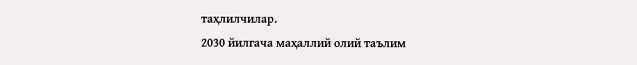таҳлилчилар.
2030 йилгача маҳаллий олий таълим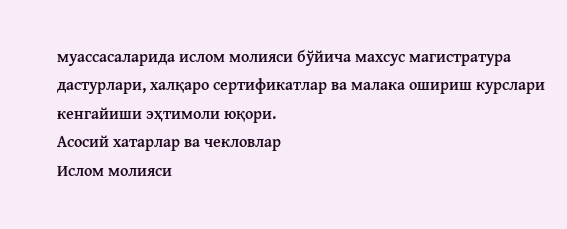муассасаларида ислом молияси бўйича махсус магистратура дастурлари, халқаро сертификатлар ва малака ошириш курслари кенгайиши эҳтимоли юқори.
Асосий хатарлар ва чекловлар
Ислом молияси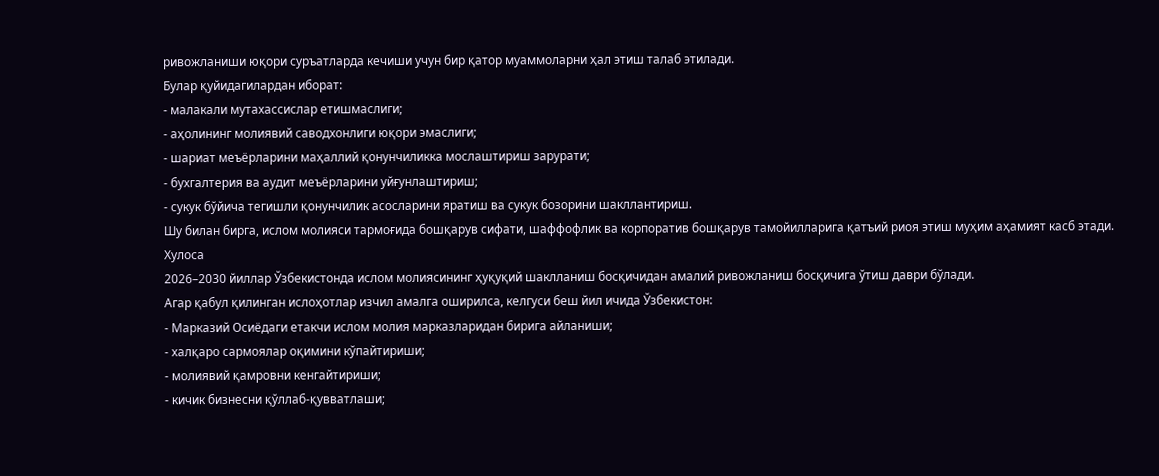ривожланиши юқори суръатларда кечиши учун бир қатор муаммоларни ҳал этиш талаб этилади.
Булар қуйидагилардан иборат:
- малакали мутахассислар етишмаслиги;
- аҳолининг молиявий саводхонлиги юқори эмаслиги;
- шариат меъёрларини маҳаллий қонунчиликка мослаштириш зарурати;
- бухгалтерия ва аудит меъёрларини уйғунлаштириш;
- сукук бўйича тегишли қонунчилик асосларини яратиш ва сукук бозорини шакллантириш.
Шу билан бирга, ислом молияси тармоғида бошқарув сифати, шаффофлик ва корпоратив бошқарув тамойилларига қатъий риоя этиш муҳим аҳамият касб этади.
Хулоса
2026–2030 йиллар Ўзбекистонда ислом молиясининг ҳуқуқий шаклланиш босқичидан амалий ривожланиш босқичига ўтиш даври бўлади.
Агар қабул қилинган ислоҳотлар изчил амалга оширилса, келгуси беш йил ичида Ўзбекистон:
- Марказий Осиёдаги етакчи ислом молия марказларидан бирига айланиши;
- халқаро сармоялар оқимини кўпайтириши;
- молиявий қамровни кенгайтириши;
- кичик бизнесни қўллаб-қувватлаши;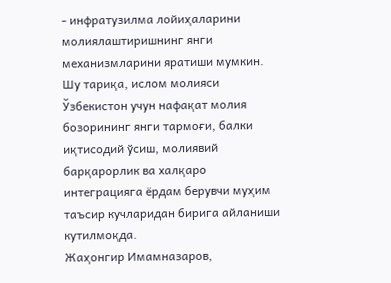- инфратузилма лойиҳаларини молиялаштиришнинг янги механизмларини яратиши мумкин.
Шу тариқа, ислом молияси Ўзбекистон учун нафақат молия бозорининг янги тармоғи, балки иқтисодий ўсиш, молиявий барқарорлик ва халқаро интеграцияга ёрдам берувчи муҳим таъсир кучларидан бирига айланиши кутилмоқда.
Жаҳонгир Имамназаров,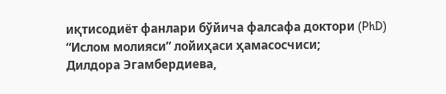иқтисодиёт фанлари бўйича фалсафа доктори (PhD)
“Ислом молияси” лойиҳаси ҳамасосчиси;
Дилдора Эгамбердиева,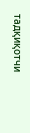тадқиқотчи